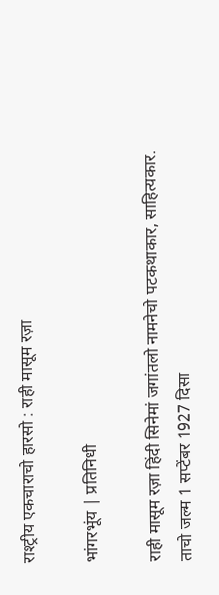राश्ट्रीय एकचाराचो हारसो : राही मासूम रज़ा

भांगरभूंय | प्रतिनिधी

राही मासूम रज़ा हिंदी सिनेमां जगांतलो नामनेचो पटकथाकार, साहित्यकार. ताचो जल्म 1 सप्टेंबर 1927 दिसा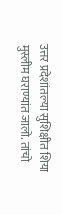उत्तर प्रदेशांतल्या सुशिक्षीत शिया मुस्लीम घराण्यांत जालो. तांचो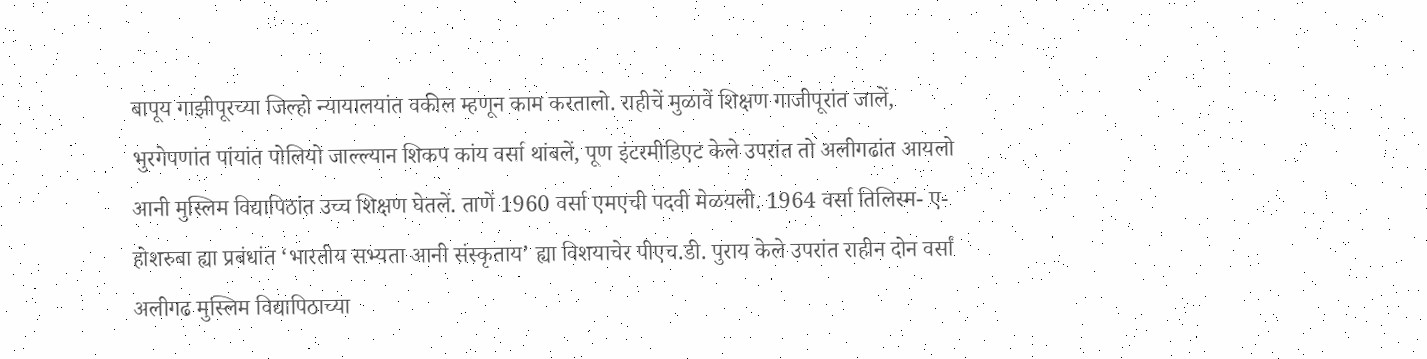बापूय गाझीपूरच्या जिल्हो न्यायालयांत वकील म्हणून काम करतालो. राहीचें मुळावें शिक्षण गाजीपूरांत जालें, भुरगेपणांत पांयांत पोलियो जाल्ल्यान शिकप कांय वर्सा थांबलें, पूण इंटरमीडिएट केले उपरांत तो अलीगढांत आयलो आनी मुस्लिम विद्यापिठांत उच्च शिक्षण घेतलें. ताणें 1960 वर्सा एमएची पदवी मेळयली. 1964 वर्सा तिलिस्म- ए- होशरुबा ह्या प्रबंधांत ‘भारतीय सभ्यता आनी संस्कृताय’ ह्या विशयाचेर पीएच.डी. पुराय केले उपरांत राहीन दोन वर्सां अलीगढ मुस्लिम विद्यापिठाच्या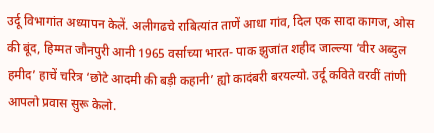उर्दू विभागांत अध्यापन केलें. अलीगढचे राबित्यांत ताणें आधा गांव, दिल एक सादा कागज, ओस की बूंद, हिम्मत जौनपुरी आनी 1965 वर्साच्या भारत- पाक झुजांत शहीद जाल्ल्या ‘वीर अब्दुल हमीद’ हाचें चरित्र ‘छोटे आदमी की बड़ी कहानी’ ह्यो कादंबरी बरयल्यो. उर्दू कविते वरवीं तांणी आपलो प्रवास सुरू केलो.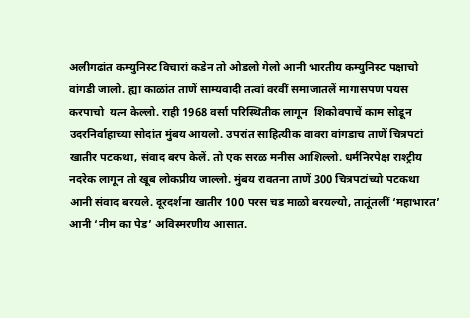अलीगढांत कम्युनिस्ट विचारां कडेन तो ओडलो गेलो आनी भारतीय कम्युनिस्ट पक्षाचो वांगडी जालो. ह्या काळांत ताणें साम्यवादी तत्वां वरवीं समाजातलें मागासपण पयस करपाचो  यत्न केल्लो. राही 1968 वर्सा परिस्थितीक लागून  शिकोवपाचें काम सोडून उदरनिर्वाहाच्या सोदांत मुंबय आयलो. उपरांत साहित्यीक वावरा वांगडाच ताणें चित्रपटां खातीर पटकथा, संवाद बरप केलें. तो एक सरळ मनीस आशिल्लो. धर्मनिरपेक्ष राश्ट्रीय नदरेक लागून तो खूब लोकप्रीय जाल्लो. मुंबय रावतना ताणें 300 चित्रपटांच्यो पटकथा आनी संवाद बरयले. दूरदर्शना खातीर 100 परस चड माळो बरयल्यो, तातूंतलीं ‘महाभारत’ आनी ‘नीम का पेड’ अविस्मरणीय आसात.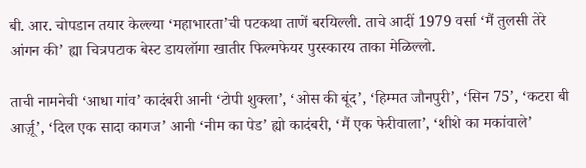बी. आर. चोपडान तयार केल्ल्या ‘महाभारता’ची पटकथा ताणें बरयिल्ली. ताचे आदीं 1979 वर्सा ‘मैं तुलसी तेरे आंगन की’ ह्या चित्रपटाक बेस्ट डायलॉगा खातीर फिल्मफेयर पुरस्कारय ताका मेळिल्लो.

ताची नामनेची ‘आधा गांव’ कादंबरी आनी ‘टोपी शुक्ला’, ‘ओस की बूंद’, ‘हिम्मत जौनपुरी’, ‘सिन 75’, ‘कटरा बी आर्ज़ू’, ‘दिल एक सादा कागज’ आनी ‘नीम का पेड’ ह्यो कादंबरी, ‘मैं एक फेरीवाला’, ‘शीशे का मकांवाले’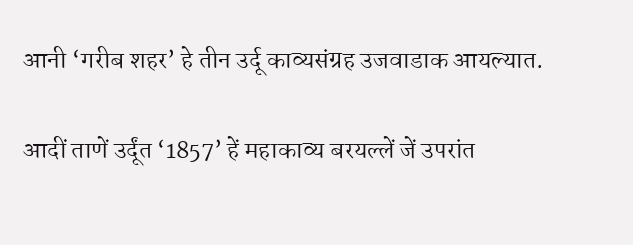आनी ‘गरीब शहर’ हे तीन उर्दू काव्यसंग्रह उजवाडाक आयल्यात.

आदीं ताणें उर्दूंत ‘1857’ हें महाकाव्य बरयल्लें जें उपरांत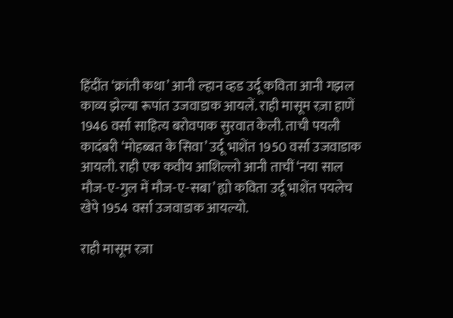हिंदींत ‘क्रांती कथा’ आनी ल्हान व्हड उर्दू कविता आनी गझल काव्य झेल्या रूपांत उजवाडाक आयलें. राही मासूम रज़ा हाणें 1946 वर्सा साहित्य बरोवपाक सुरवात केली. ताची पयली कादंबरी ‘मोहब्बत के सिवा’ उर्दू भाशेंत 1950 वर्सा उजवाडाक आयली. राही एक कवीय आशिल्लो आनी ताचीं ‘नया साल मौज-ए-गुल में मौज-ए-सबा’ ह्यो कविता उर्दू भाशेंत पयलेच खेपे 1954 वर्सा उजवाडाक आयल्यो.

राही मासूम रज़ा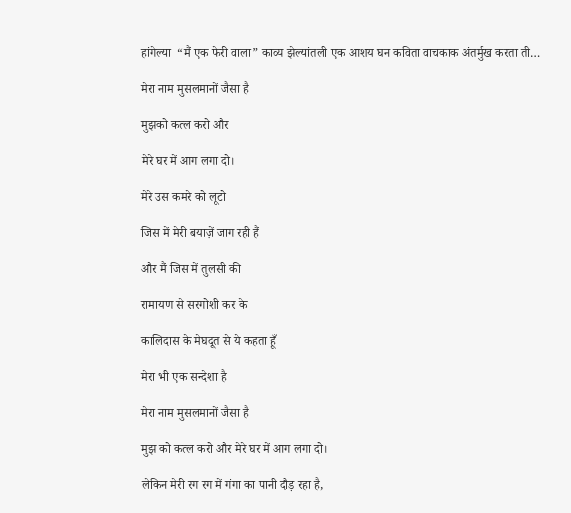हांगेल्या  “मैं एक फेरी वाला” काव्य झेल्यांतली एक आशय घन कविता वाचकाक अंतर्मुख करता ती…

मेरा नाम मुसलमानों जैसा है

मुझको कत्ल करो और

मेरे घर में आग लगा दो।

मेरे उस कमरे को लूटो

जिस में मेरी बयाज़ें जाग रही हैं

और मैं जिस में तुलसी की

रामायण से सरगोशी कर के

कालिदास के मेघदूत से ये कहता हूँ

मेरा भी एक सन्देशा है

मेरा नाम मुसलमानों जैसा है

मुझ को कत्ल करो और मेरे घर में आग लगा दो।

लेकिन मेरी रग रग में गंगा का पानी दौड़ रहा है,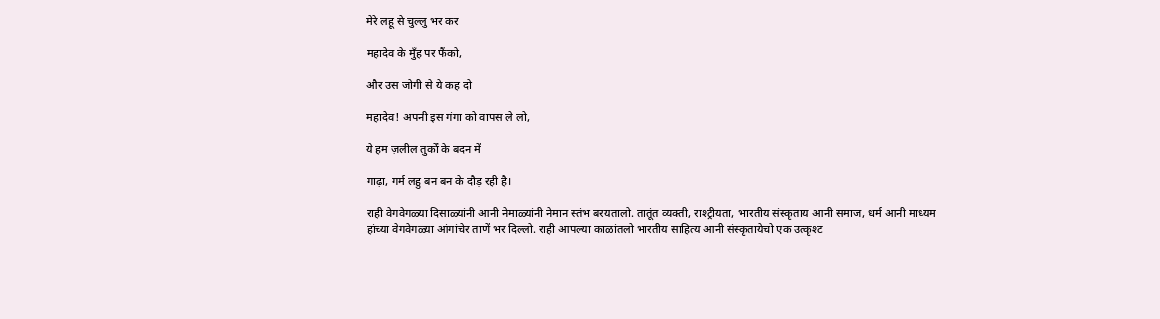मेरे लहू से चुल्लु भर कर

महादेव के मुँह पर फैंको,

और उस जोगी से ये कह दो

महादेव! अपनी इस गंगा को वापस ले लो,

ये हम ज़लील तुर्कों के बदन में

गाढ़ा, गर्म लहु बन बन के दौड़ रही है।

राही वेगवेगळ्या दिसाळ्यांनी आनी नेमाळ्यांनी नेमान स्तंभ बरयतालो. तातूंत व्यक्ती, राश्ट्रीयता, भारतीय संस्कृताय आनी समाज, धर्म आनी माध्यम हांच्या वेगवेगळ्या आंगांचेर ताणें भर दिल्लो. राही आपल्या काळांतलो भारतीय साहित्य आनी संस्कृतायेचो एक उत्कृश्ट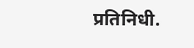प्रतिनिधी.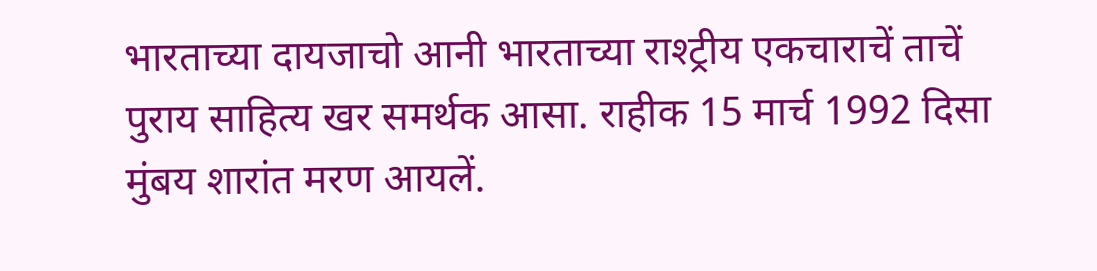भारताच्या दायजाचो आनी भारताच्या राश्ट्रीय एकचाराचें ताचें पुराय साहित्य खर समर्थक आसा. राहीक 15 मार्च 1992 दिसा मुंबय शारांत मरण आयलें.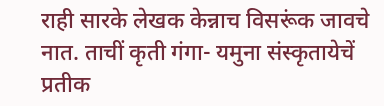राही सारके लेखक केन्नाच विसरूंक जावचे नात. ताचीं कृती गंगा- यमुना संस्कृतायेचें प्रतीक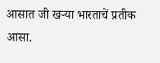आसात जी खऱ्या भारताचें प्रतीक आसा.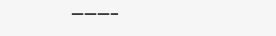———–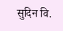सुदिन वि.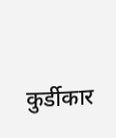कुर्डीकार